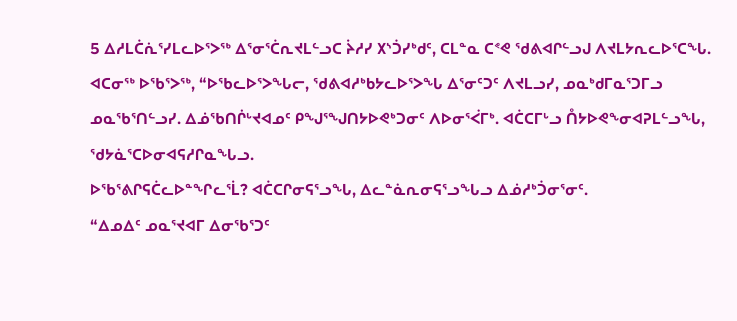5 ᐃᓱᒪᑖᕇᕐᓯᒪᓚᐅᕐᐳᖅ ᐃᕐᓂᕐᑖᕆᔪᒪᓪᓗᑕ ᔩᓱᓯ ᙭ᔅᑑᓯᒃᑯᑦ, ᑕᒪᓐᓇ ᑕᕝᕙ ᖁᕕᐊᒋᓪᓗᒍ ᐱᔪᒪᔭᕆᓚᐅᕐᑕᖓ.
ᐊᑕᓂᖅ ᐅᖃᕐᐳᖅ, “ᐅᖃᓚᐅᕐᐳᖓᓕ, ᖁᕕᐊᓱᒃᑲᔭᓚᐅᕐᐳᖓ ᐃᕐᓂᑦᑐᑦ ᐱᔪᒪᓗᓯ, ᓄᓇᒃᑯᒥᓇᕐᑐᒥᓗ ᓄᓇᖃᕐᑎᓪᓗᓯ. ᐃᓅᖃᑎᒌᒡᔪᐊᓄᑦ ᑭᖑᕐᖑᑎᔭᐅᕙᒃᑐᓂᑦ ᐱᐅᓂᕐᐹᒥᒃ. ᐊᑖᑕᒥᒡᓗ ᑍᔭᐅᕙᖕᓂᐊᕈᒪᓪᓗᖓ, ᖁᔭᓈᕐᑕᐅᓂᐊᕋᓱᒋᓇᖓᓗ.
ᐅᖃᕐᕕᒋᕋᑖᓚᐅᓐᖏᓚᕐᒫ? ᐊᑖᑕᒋᓂᕋᕐᓗᖓ, ᐃᓚᓐᓈᕆᓂᕋᕐᓗᖓᓗ ᐃᓅᓱᒃᑑᓂᕐᓂᑦ.
“ᐃᓄᐃᑦ ᓄᓇᕐᔪᐊᒥ ᐃᓂᖃᕐᑐᑦ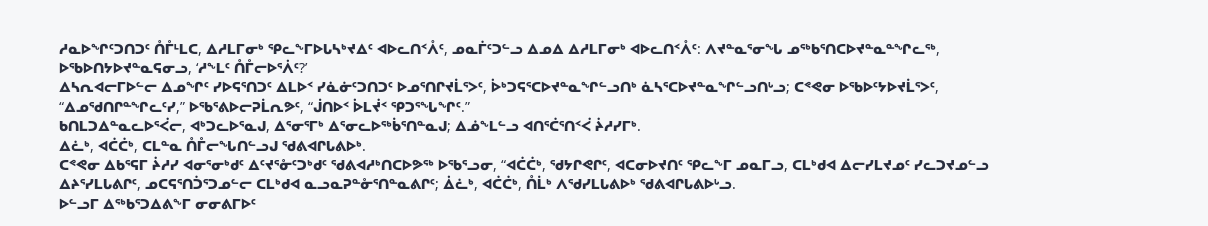ᓱᓇᐅᖏᑦᑐᑎᑐᑦ ᑍᒤᒻᒪᑕ, ᐃᓱᒪᒥᓂᒃ ᕿᓚᖕᒥᐅᒐᓴᒃᔪᐃᑦ ᐊᐅᓚᑎᑉᐰᑦ, ᓄᓇᒦᑦᑐᓪᓗ ᐃᓄᐃ ᐃᓱᒪᒥᓂᒃ ᐊᐅᓚᑎᑉᐰᑦ: ᐱᔪᓐᓇᕐᓂᖓ ᓄᖅᑲᕐᑎᑕᐅᔪᓐᓇᓐᖏᓚᖅ, ᐅᖃᐅᑎᔭᐅᔪᓐᓇᕋᓂᓗ, ‘ᓱᖕᒪᑦ ᑍᒤᓕᐅᕐᐲᑦ?’
ᐃᓴᕆᐊᓕᒥᐅᓪᓕ ᐃᓄᖏᑦ ᓯᐅᕋᕐᑎᑐᑦ ᐃᒪᐅᑉ ᓯᓈᓃᑦᑐᑎᑐᑦ ᐅᓄᕐᑎᒋᔪᒫᕐᐳᑦ, ᐆᒃᑐᕋᕐᑕᐅᔪᓐᓇᖏᓪᓗᑎᒃ ᓈᓴᕐᑕᐅᔪᓐᓇᖏᓪᓗᑎᒡᓗ; ᑕᕝᕙᓂ ᐅᖃᐅᑦᔭᐅᔪᒫᕐᐳᑦ, “ᐃᓄᖁᑎᒋᓐᖏᓚᑦᓯ,” ᐅᖃᕐᕕᐅᓕᕈᒫᕆᕗᑦ, “ᒎᑎᐅᑉ ᐆᒪᔫᑉ ᕿᑐᕐᖓᖏᑦ.”
ᑲᑎᒪᑐᐃᓐᓇᓚᐅᕐᐹᓕ, ᐊᒃᑐᓚᐅᕐᓇᒍ, ᐃᕐᓂᕐᒥᒃ ᐃᕐᓂᓚᐅᖅᑳᕐᑎᓐᓇᒍ; ᐃᓅᖕᒪᓪᓗ ᐊᑎᕐᑖᕐᑎᑉᐹ ᔩᓱᓯᒥᒃ.
ᐃᓛᒃ, ᐊᑖᑖᒃ, ᑕᒪᓐᓇ ᑍᒤᓕᖓᑎᓪᓗᒍ ᖁᕕᐊᒋᒐᕕᐅᒃ.
ᑕᕝᕙᓂ ᐃᑲᕐᕋᒥ ᔩᓱᓯ ᐊᓂᕐᓂᒃᑯᑦ ᐃᑦᔪᕐᓁᑦᑐᒃᑯᑦ ᖁᕕᐊᓱᒃᑎᑕᐅᕗᖅ ᐅᖃᕐᓗᓂ, “ᐊᑖᑖᒃ, ᖁᔭᒋᕙᒋᑦ, ᐊᑕᓂᐅᔪᑎᑦ ᕿᓚᖕᒥ ᓄᓇᒥᓗ, ᑕᒪᒃᑯᐊ ᐃᓕᓯᒪᔪᓄᑦ ᓯᓚᑐᔪᓄᓪᓗ ᐃᔨᕐᓯᒪᒐᕕᒋᑦ, ᓄᑕᕋᕐᑎᑑᕐᑐᓄᓪᓕ ᑕᒪᒃᑯᐊ ᓇᓗᓇᕈᓐᓁᕐᑎᓐᓇᕕᒋᑦ; ᐄᓛᒃ, ᐊᑖᑖᒃ, ᑍᒫᒃ ᐱᖁᓯᒪᒐᕕᐅᒃ ᖁᕕᐊᒋᒐᕕᐅᒡᓗ.
ᐅᓪᓗᒥ ᐃᖅᑲᕐᑐᐃᕕᖕᒥ ᓂᓂᕕᒥᐅᑦ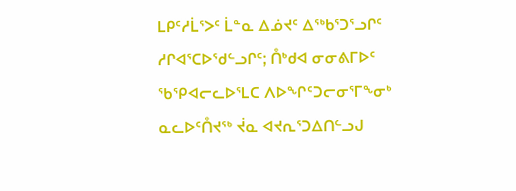ᒪᑭᑦᓱᒫᕐᐳᑦ ᒫᓐᓇ ᐃᓅᔪᑦ ᐃᖅᑲᕐᑐᕐᓗᒋᑦ ᓱᒋᐊᕐᑕᐅᖁᓪᓗᒋᑦ; ᑍᒃᑯᐊ ᓂᓂᕕᒥᐅᑦ ᖃᕿᐊᓕᓚᐅᕐᒪᑕ ᐱᐅᖏᑦᑐᓕᓂᕐᒥᖕᓂᒃ ᓇᓚᐅᑦᑍᔪᖅ ᔫᓇ ᐊᔪᕆᕐᑐᐃᑎᓪᓗᒍ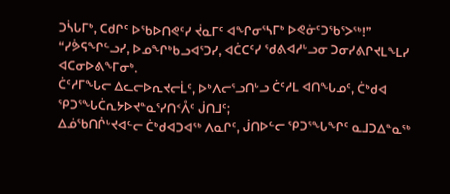ᑐᓵᒐᒥᒃ, ᑕᑯᒋᑦ ᐅᖃᐅᑎᕙᑦᓯ ᔫᓇᒥᑦ ᐊᖏᓂᕐᓴᒥᒃ ᐅᕙᓃᑦᑐᖃᕐᐳᖅ!”
“ᓯᕘᕋᖏᓪᓗᓯ, ᐅᓄᖏᒃᑲᓗᐊᕐᑐᓯ, ᐊᑖᑕᑦᓯ ᖁᕕᐊᓱᒡᓗᓂ ᑐᓂᓯᕕᒋᔪᒪᖕᒪᓯ ᐊᑕᓂᐅᕕᖕᒥᓂᒃ.
ᑖᑦᓱᒥᖓᓕ ᐃᓚᓕᐅᕆᔪᓕᒫᑦ, ᐅᒃᐱᓕᕐᓗᑎᒡᓗ ᑖᑦᓱᒪ ᐊᑎᖓᓄᑦ, ᑖᒃᑯᐊ ᕿᑐᕐᖓᑖᕆᔭᐅᔪᓐᓇᕐᓯᑎᑉᐰᑦ ᒎᑎᒧᑦ;
ᐃᓅᖃᑎᒌᒡᔪᐊᓪᓕ ᑖᒃᑯᐊᑐᐊᖅ ᐱᓇᒋᑦ, ᒎᑎᐅᓪᓕ ᕿᑐᕐᖓᖏᑦ ᓇᒧᑐᐃᓐᓇᖅ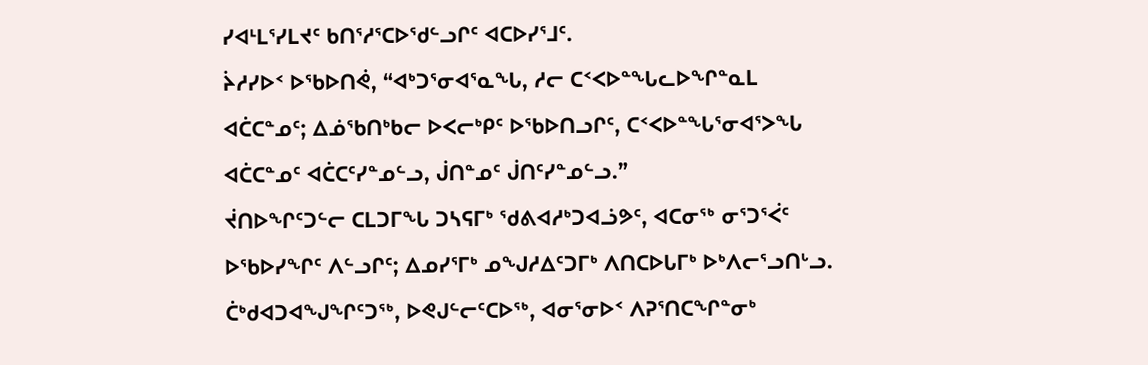ᓯᐊᒻᒪᕐᓯᒪᔪᑦ ᑲᑎᕐᓱᕐᑕᐅᖁᓪᓗᒋᑦ ᐊᑕᐅᓯᕐᒧᑦ.
ᔩᓱᓯᐅᑉ ᐅᖃᐅᑎᕚ, “ᐊᒃᑐᕐᓂᐊᕐᓇᖓ, ᓱᓕ ᑕᑉᐸᐅᓐᖓᓚᐅᖏᓐᓇᒪ ᐊᑖᑕᓐᓄᑦ; ᐃᓅᖃᑎᒃᑲᓕ ᐅᐸᓕᒃᑭᑦ ᐅᖃᐅᑎᓗᒋᑦ, ᑕᑉᐸᐅᓐᖓᕐᓂᐊᕐᐳᖓ ᐊᑖᑕᓐᓄᑦ ᐊᑖᑕᑦᓯᓐᓄᓪᓗ, ᒎᑎᓐᓄᑦ ᒎᑎᑦᓯᓐᓄᓪᓗ.”
ᔫᑎᐅᖏᑦᑐᓪᓕ ᑕᒪᑐᒥᖓ ᑐᓴᕋᒥᒃ ᖁᕕᐊᓱᒃᑐᐊᓘᕗᑦ, ᐊᑕᓂᖅ ᓂᕐᑐᕐᐹᑦ ᐅᖃᐅᓯᖏᑦ ᐱᓪᓗᒋᑦ; ᐃᓄᓯᕐᒥᒃ ᓄᖑᓱᐃᑦᑐᒥᒃ ᐱᑎᑕᐅᒐᒥᒃ ᐅᒃᐱᓕᕐᓗᑎᒡᓗ.
ᑖᒃᑯᐊᑐᐊᖑᖏᑦᑐᖅ, ᐅᕙᒍᓪᓕᑦᑕᐅᖅ, ᐊᓂᕐᓂᐅᑉ ᐱᕈᕐᑎᑕᖏᓐᓂᒃ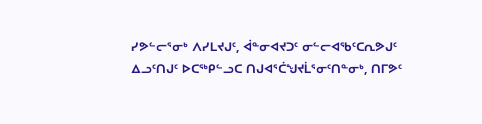ᓯᕗᓪᓕᕐᓂᒃ ᐱᓯᒪᔪᒍᑦ, ᐋᓐᓂᐊᔪᑐᑦ ᓂᓪᓕᐊᖃᑦᑕᕆᕗᒍᑦ ᐃᓗᑦᑎᒍᑦ ᐅᑕᖅᑭᓪᓗᑕ ᑎᒍᐊᕐᑖᖑᔪᒫᕐᓂᑦᑎᓐᓂᒃ, ᑎᒥᕗᑦ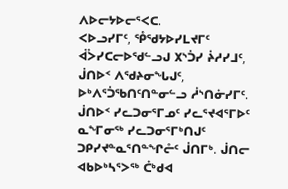ᐱᐅᓕᔭᐅᓕᕐᐸᑕ.
ᐸᐅᓗᓯᒥᑦ, ᕾᖁᔭᐅᓯᒪᔪᒥᑦ ᐋᐴᓯᑕᓕᐅᖁᓪᓗᒍ ᙭ᔅᑑᓯ ᔩᓱᓯᒧᑦ, ᒎᑎᐅᑉ ᐱᖁᔨᓂᖓᒍᑦ, ᐅᒃᐱᕐᑑᖃᑎᑦᑎᓐᓂᓪᓗ ᓲᔅᑎᓃᓯᒥᑦ.
ᒎᑎᐅᑉ ᓯᓚᑐᓂᕐᒥᓄᑦ ᓯᓚᕐᔪᐊᕐᒥᐅᑦ ᓇᖕᒥᓂᖅ ᓯᓚᑐᓂᕐᒥᒃᑎᒍᑦ ᑐᑭᓯᔪᓐᓇᕐᑎᓐᖏᓔᑦ ᒎᑎᒥᒃ. ᒎᑎᓕ ᐊᑲᐅᒃᓴᕐᐳᖅ ᑖᒃᑯᐊ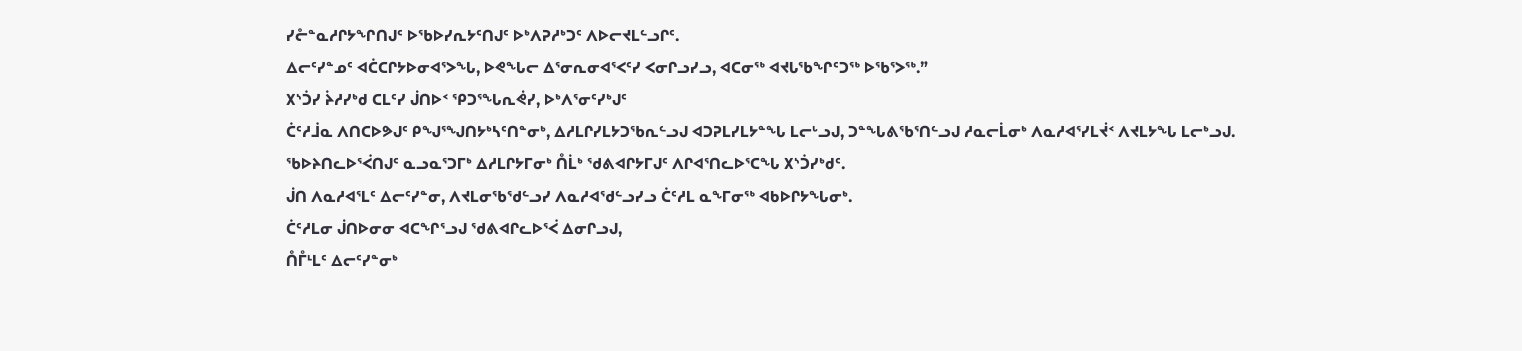ᓯᓔᓐᓇᓱᒋᔭᖏᑎᒍᑦ ᐅᖃᐅᓯᕆᔭᑦᑎᒍᑦ ᐅᒃᐱᕈᓱᒃᑐᑦ ᐱᐅᓕᔪᒪᓪᓗᒋᑦ.
ᐃᓕᑦᓯᓐᓄᑦ ᐊᑖᑕᒋᔭᐅᓂᐊᕐᐳᖓ, ᐅᕙᖓᓕ ᐃᕐᓂᕆᓂᐊᕐᐸᑦᓯ ᐸᓂᒋᓗᓯᓗ, ᐊᑕᓂᖅ ᐊᔪᒐᖃᖏᑦᑐᖅ ᐅᖃᕐᐳᖅ.”
᙭ᔅᑑᓯ ᔩᓱᓯᒃᑯ ᑕᒪᑦᓯ ᒎᑎᐅᑉ ᕿᑐᕐᖓᕆᕚᓯ, ᐅᒃᐱᕐᓂᑦᓯᒃᒍᑦ
ᑖᑦᓱᒨᓇ ᐱᑎᑕᐅᕗᒍᑦ ᑭᖑᕐᖑᑎᔭᒃᓴᑦᑎᓐᓂᒃ, ᐃᓱᒪᒋᓯᒪᔭᑐᖃᕆᓪᓗᒍ ᐊᑐᕈᒪᓯᒪᔭᓐᖓ ᒪᓕᒡᓗᒍ, ᑐᓐᖓᕕᖃᕐᑎᓪᓗᒍ ᓱᓇᓕᒫᓂᒃ ᐱᓇᓱᐊᕐᓯᒪᔫᑉ ᐱᔪᒪᔭᖓ ᒪᓕᒃᓗᒍ.
ᖃᐅᔨᑎᓚᐅᕐᐹᑎᒍᑦ ᓇᓗᓇᕐᑐᒥᒃ ᐃᓱᒪᒋᔭᒥᓂᒃ ᑍᒫᒃ ᖁᕕᐊᒋᔭᒥᒍᑦ ᐱᒋᐊᕐᑎᓚᐅᕐᑕᖓ ᙭ᔅᑑᓯᒃᑯᑦ.
ᒎᑎ ᐱᓇᓱᐊᕐᒪᑦ ᐃᓕᑦᓯᓐᓂ, ᐱᔪᒪᓂᖃᖁᓪᓗᓯ ᐱᓇᓱᐊᖁᓪᓗᓯᓗ ᑖᑦᓱᒪ ᓇᖕᒥᓂᖅ ᐊᑲᐅᒋᔭᖓᓂᒃ.
ᑖᑦᓱᒪᓂ ᒎᑎᐅᓂᓂ ᐊᑕᖏᕐᓗᒍ ᖁᕕᐊᒋᓚᐅᕐᐹ ᐃᓂᒋᓗᒍ,
ᑍᒤᒻᒪᑦ ᐃᓕᑦᓯᓐᓂᒃ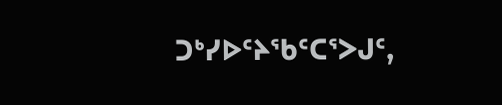ᑐᒃᓯᐅᑦᔨᖃᑦᑕᕐᐳᒍᑦ,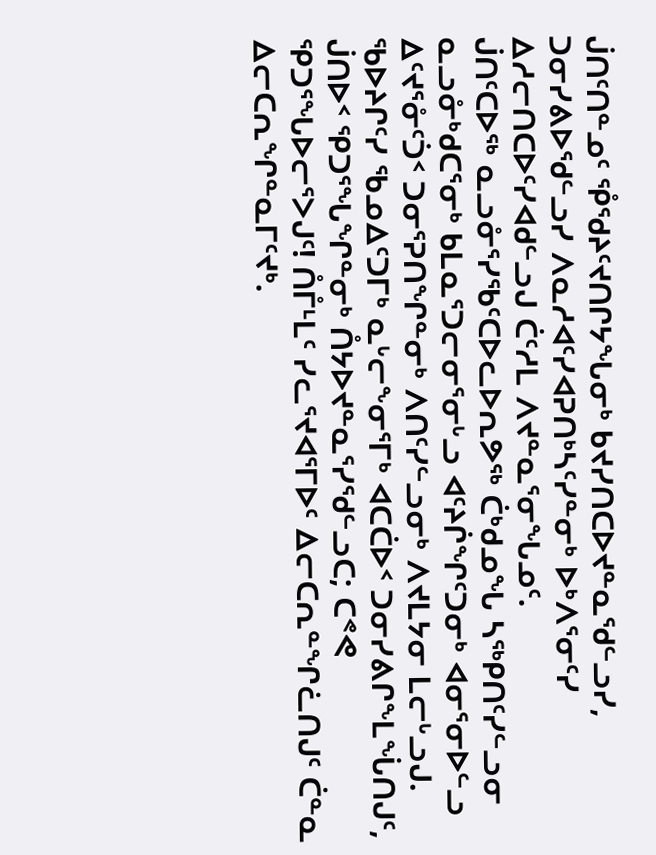ᒎᑎᑦᑎᓐᓄᑦ ᕾᖁᔨᑦᔪᑎᒋᔭᖓᓂᒃ ᑲᔪᓯᑎᑕᐅᔪᓐᓇᖁᓪᓗᓯ, ᑐᓂᓯᕕᐅᖁᓪᓗᓯ ᐱᓇᓱᐊᑦᓯᐊᕈᑎᒃᓴᑦᓯᓐᓂᒃ ᐅᒃᐱᕐᓂᑦᓯ ᐃᓱᓕᑎᑕᐅᑦᓯᐊᑯᓪᓗᒍ ᑖᑦᓱᒪ ᐱᔪᓐᓇᕐᓂᖓᓄᑦ.
ᒎᑎᑦᑕᐅᖅ ᓇᓗᓁᕐᓯᖃᑦᑕᐅᓚᐅᕆᕗᖅ ᑖᒃᑯᓄᖓ ᓴᖅᑭᑎᑦᓯᓪᓗᓂ ᓇᓗᓁᒃᑯᑕᕐᓂᒃ ᑲᒪᓇᕐᑐᓕᓂᕐᓂᒡᓗ ᐊᑦᔨᒌᖏᑦᑐᓂᒃ ᐊᓂᕐᓂᐅᓪᓗ ᐃᑦᔪᕐᓁᑦᑑᑉ ᑐᓂᕐᕈᑎᖏᓐᓂᒃ ᐱᑎᑦᓯᓪᓗᓂᒃ ᐱᔪᒪᔭᓂ ᒪᓕᒡᓗᒍ.
ᖃᐅᔨᒋᑦᓯ ᖃᓄᐃᑦᑐᒥᒃ ᓇᒡᓕᖕᓂᕐᒥᒃ ᐊᑕᑖᐅᑉ ᑐᓂᓯᕕᒋᖕᒪᖔᑎᒍᑦ, ᒎᑎᐅᑉ ᕿᑐᕐᖓᖏᓐᓂᒃ ᑍᔭᐅᔪᓐᓇᕐᓯᖁᓪᓗᑕ; ᑕᕝᕙ ᕿᑐᕐᖓᐅᓕᕐᐳᒍᑦ! ᑍᒤᒻᒪᑦ ᓯᓚᕐᔪᐊᕐᒥᐅᑦ ᐃᓕᑕᕆᓐᖏᓛᑎᒍᑦ ᑖᓐᓇ ᐃᓕᑕᕆᖏᓐᓇᒥᑦᔪᒃ.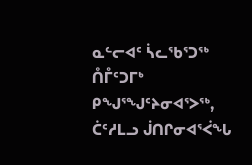ᓇᓪᓕᐊᑦ ᓵᓚᖃᕐᑐᖅ ᑍᒤᑦᑐᒥᒃ ᑭᖑᕐᖑᑦᔨᓂᐊᕐᐳᖅ, ᑖᑦᓱᒪᓗ ᒎᑎᒋᓂᐊᕐᐹᖓ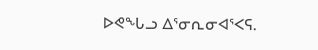ᐅᕙᖓᓗ ᐃᕐᓂᕆᓂᐊᕐᐸᕋ.